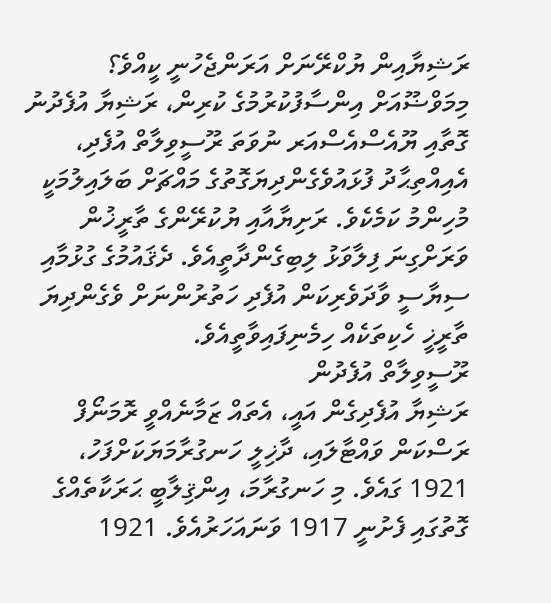ރަޝިޔާއިން ޔުކްރޭނަށް އަރަންޖެހުނީ ކީއްވެ؟
މިމަވްޟޫއަށް އިންސާފުކުރުމުގެ ކުރިން، ރަޝިޔާ އުފެދުނު ގޮތާއި ޔޫއެސްއެސްއަރ ނުވަތަ ރޫސީވިލާތް އުފެދި، އެއިއްތިޙާދު ފުޅައުވެގެންދިޔަގޮތުގެ މައްޗަށް ބަލައިލުމަކީ މުހިންމު ކަމެކެވެ. ރަށިޔާއާއި ޔުކުރޭންގެ ތާރީޚުން ވަރަށްގިނަ ފިލާވަޅު ލިބިގެންދާތީއެވެ. ދެޤައުމުގެ ގުޅުމާއި ސިޔާސީ ވާދަވެރިކަން އުފެދި ހަތުރުންނަށް ވެގެންދިޔަ ތާރީޚީ ހެކިތަކެއް ހިމެނިފައިވާތީއެވެ.
ރޫސީވިލާތް އުފެދުން
ރަޝިޔާ އުފެދިގެން އައީ، އެތައް ޒަމާނެއްވީ ރޮމަނޯފް ރަސްކަން ވައްޓާލައި، ދާޚިލީ ހަނގުރާމަޔަކަށްފަހު، 1921 ގައެވެ. މި ހަނގުރާމަ، އިންޤިލާބީ ޙަރަކާތެއްގެ ގޮތުގައި ފެށުނީ 1917 ވަނައަހަރުއެވެ. 1921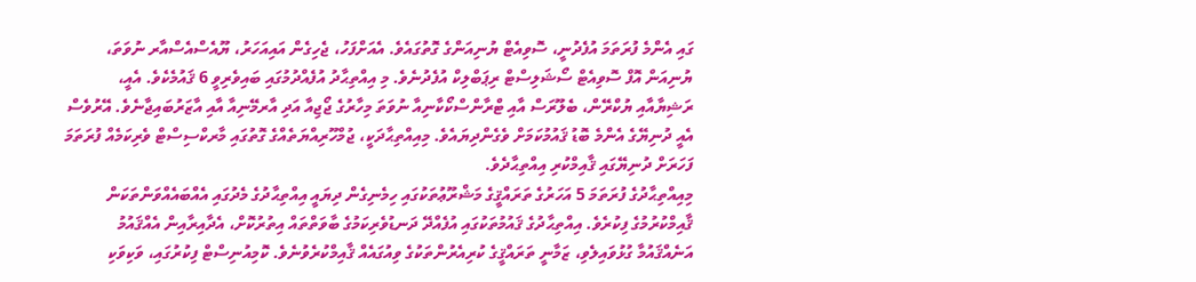ގައި އެންމެ ފުރަތަމަ އުފެދުނީ، ސޮވިއެޓް ޔުނިއަންގެ ގޮތުގައެވެ. އެއަށްފަހު، ޖެހިގެން އައިއަހަރު، ޔޫއެސްއެސްއާރ ނުވަތަ، ޔުނިއަން އޮފް ސޮވިއެޓް ސޯޝަލިސްޓް ރިޕަބްލިކް އުފެދުނެވެ. މި އިއްތިޙާދު އުފެއްދުމުގައި ބައިވެރިވީ 6 ޤައުމެކެވެ. އެއީ، ރަޝިޔާއާއި ޔުކްރޭން، ބެލޫރަސް އާއި ޓްރާންސްކޯކާނިއާ ނުވަތަ މިހާރުގެ ޖޯޖިއާ އަދި އާރމޭނިއާ އާއި އާޒަރުބައިޖާނެވެ. އޭރުވެސް އެއީ ދުނިޔޭގެ އެންމެ ބޮޑު ޤައުމުކަމަށް ވެގެންދިޔައެވެ. މިއިއްތިޙާދަކީ، ޖުމްހޫރިއްޔަތެއްގެ ގޮތުގައި މާރކްސިސްޓް ވެރިކަމެއް ފުރަތަމަ ފަހަރަށް ދުނިޔޭގައި ޤާއިމްކުރި އިއްތިޙާދެވެ.
މިއިއްތިޙާދުގެ ފުރަތަމަ 5 އަހަރުގެ ތަރައްޤީގެ މަޝްރޫޢުތަކުގައި ހިމެނިގެން ދިޔައީ އިއްތިޙާދުގެ މެދުގައި އެއްބައެއްވަންތަކަން ޤާއިމްކުރުމުގެ ފިކުރެވެ. އިއްތިޙާދުގެ ޤައުމުތަކުގައި އުފެއްދޭ ދަނޑުވެރިކަމުގެ ބާވަތްތައް އިތުރުކޮށް، އެދާއިރާއިން އެއްޤައުމު އަނެއްޤައުމާ ގުޅުވައިލެވި، ޒަމާނީ ތަރައްޤީގެ ކުރިއެރުންތަކުގެ ވިއުގައެއް ޤާއިމްކުރެވުނެވެ. ކޮމިއުނިސްޓް ފިކުރުގައި، ވަކިވަކި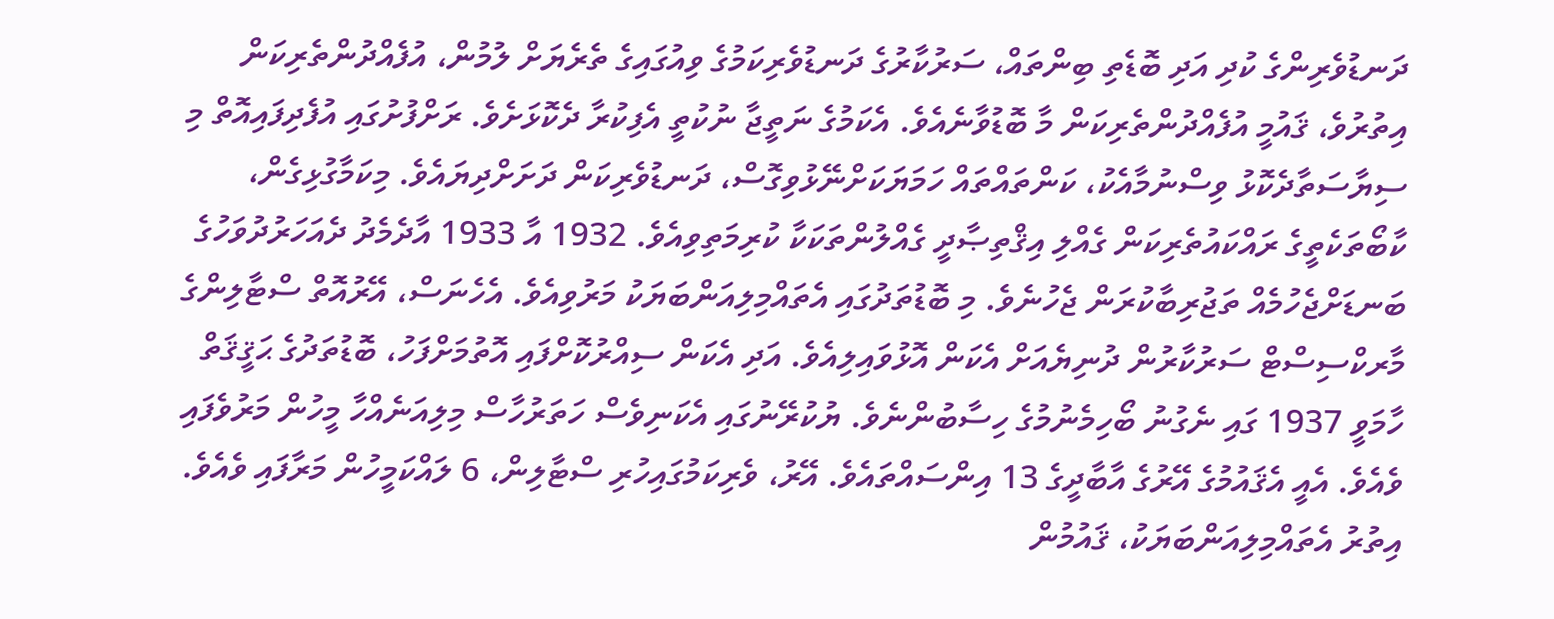ދަނޑުވެރިންގެ ކުދި އަދި ބޮޑެތި ބިންތައް، ސަރުކާރުގެ ދަނޑުވެރިކަމުގެ ވިއުގައިގެ ތެރެޔަށް ލުމުން، އުފެއްދުންތެރިކަން އިތުރުވެ، ޤައުމީ އުފެއްދުންތެރިކަން މާ ބޮޑުވާނެއެވެ. އެކަމުގެ ނަތީޖާ ނުކުތީ އެފިކުރާ ދެކޮޅަށެވެ. ރަށްފުށުގައި އުފެދިފައިއޮތް މި ސިޔާސަތާދެކޮޅު ވިސްނުމާއެކު، ކަންތައްތައް ހަމަޔަކަށްނޭޅުވިގޮސް، ދަނޑުވެރިކަން ދަށަށްދިޔައެވެ. މިކަމާގުޅިގެން، ކާބޯތަކެތީގެ ރައްކައުތެރިކަން ގެއްލި އިޤްތިޞާދީ ގެއްލުންތަކަކާ ކުރިމަތިވިއެވެ. 1932 އާ 1933 އާދެމެދު ދެއަހަރުދުވަހުގެ ބަނޑަށްޖެހުމެއް ތަޖުރިބާކުރަން ޖެހުނެވެ. މި ބޮޑުތަދުގައި އެތައްމިލިއަންބަޔަކު މަރުވިއެވެ. އެހެނަސް، އޭރުއޮތް ސްޓާލިންގެ މާރކްސިސްޓް ސަރުކާރުން ދުނިޔެއަށް އެކަން އޮޅުވައިލިއެވެ. އަދި އެކަން ސިއްރުކޮށްފައި އޮތުމަށްފަހު، ބޮޑުތަދުގެ ޙަޤީޤަތް ހާމަވީ 1937 ގައި ނެގުނު ބޯހިމެނުމުގެ ހިސާބުންނެވެ. ޔުކުރޭނުގައި އެކަނިވެސް ހަތަރުހާސް މިލިއަނެއްހާ މީހުން މަރުވެފައި ވެއެވެ. އެއީ އެޤައުމުގެ އޭރުގެ އާބާދީގެ 13 އިންސައްތައެވެ. އޭރު، ވެރިކަމުގައިހުރި ސްޓާލިން، 6 ލައްކަމީހުން މަރާފައި ވެއެވެ. އިތުރު އެތައްމިލިއަންބަޔަކު، ޤައުމުން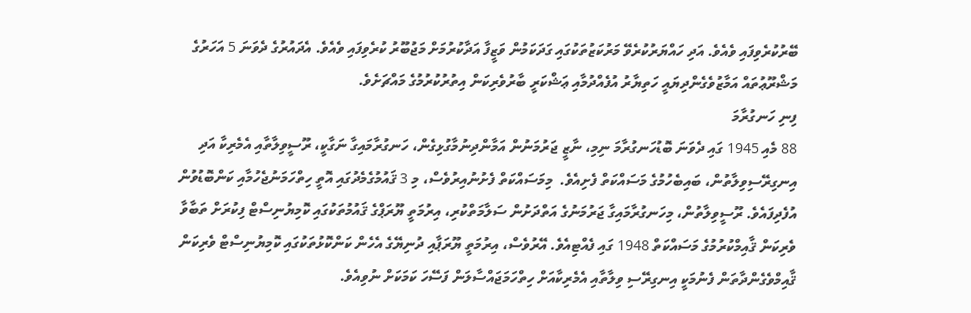ބޭރުކުރެވިފައި ވެއެވެ. އަދި ހައްޔަރުކުރެވޭ މަރުކަޒުތަކުގައި ގަދަކަމުން ވަޒީފާ އަދާކުރުމަށް މަޖުބޫރު ކުރެވިފައި ވެއެވެ. އެދައުރުގެ ދެވަނަ 5 އަހަރުގެ މަޝްރޫޢުތައް އަމާޒުވެގެންދިޔައީ ހަތިޔާރު އުފެއްދުމާއި ޢަޝްކަރީ ބާރުވެރިކަން އިތުރުކުރުމުގެ މައްޗަށެވެ.
ފިނި ހަނގުރާމަ
88 މެއި 1945 ގައި ދެވަނަ ބޮޑުހަނގުރާމަ ނިމި، ނާޒީ ޖަރުމަނުން އަމާންދިނުމާގުޅިގެން، ހަނގުރާމައިގާ ނަގާކީ، ރޫސީވިލާތާއި އެމެރިކާ އަދި އިނގިރޭސިވިލާތުން، ބައިބެހުމުގެ މަސައްކަތް ފެށިއެވެ.  މިމަސައްކަތް ފެށުނުއިރުވެސް، މި 3 ޤައުމުގެމެދުގައި އޮތީ ހިތްހަމަނުޖެހުމާއި ކަންބޮޑުވުން އުފެދިފައެވެ. ރޫސީވިލާތުން، މިހަނގުރާމައިގާ ޖަރުމަނުގެ އަތްދަށުން ސަލާމަތްކުރި، އިރުމަތީ ޔޫރަޕްގެ ޤައުމުތަކުގައި ކޮމިޔުނިސްޓް ފިކުރަށް ތަބާވާ ވެރިކަން ޤާއިމްކުރުމުގެ މަސައްކަތް 1948 ގައި ފެއްޓިއެވެ. އޭރުވެސް، އިރުމަތީ ޔޫރަޕާއި ދުނިޔޭގެ އެހެން ކަންކޮޅުތަކުގައި ކޮމިޔުނިސްޓް ވެރިކަން ޤާއިމްވެގެންދާތަން ފެނުމަކީ އިނގިރޭސި ވިލާތާއި އެމެރިކާއަށް ހިތްހަމަޖައްސާލަން ފަސޭހަ ކަމަކަށް ނުވިއެވެ.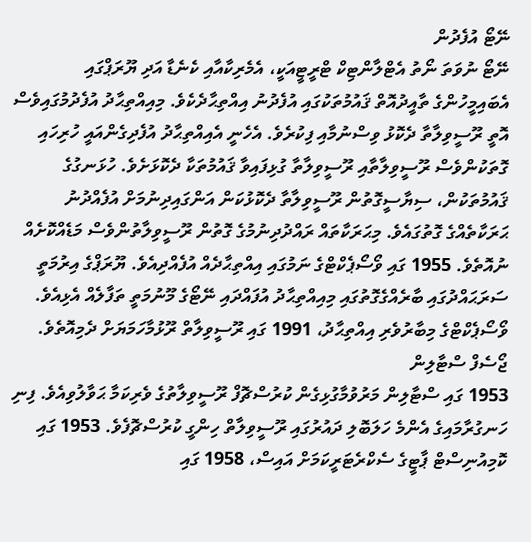ނޭޓޯ އުފެދުން
ނޭޓޯ ނުވަތަ ނޯތު އެޓްލާންޓިކް ޓްރީޓީއަކީ، އެމެރިކާއާއި ކެނެޑާ އަދި ޔޫރަޕްގައި އެބައިމީހުންގެ ތާއީދުއޮތް ޤައުމުތަކުގައި އުފެދުނު އިއްތިޙާދެކެވެ. މިއިއްތިޙާދު އުފެދުމުގައިވެސް އޮތީ ރޫސީވިލާތާ ދެކޮޅު ވިސްނުމާއި ފިކުރެވެ. އެހެނީ އެއިއްތިޙާދު އުފެދިގެންއައީ ހުރިހައި ގޮތަކުންވެސް ރޫސީވިލާތާއި ރޫސީވިލާތާ ގުޅިފައިވާ ޤައުމުތަކާ ދެކޮޅަށެވެ. ހުޅަނގުގެ ޤައުމުތަކުން، ސިޔާސީގޮތުން ރޫސީވިލާތާ ދެކޮޅުކަން އަންގައިދިނުމަށް އުފެއްދުނު ޙަރަކާތެއްގެ ގޮތުގައެވެ. މިޙަރަކާތައް ރައްދުދިނުމުގެ ގޮތުން ރޫސީވިލާތުންވެސް މަޑެއްކޮށެއް ނުއޮތެވެ. 1955 ގައި ވޯސޯޕެކްޓްގެ ނަމުގައި އިއްތިޙާދެއް އުފެއްދިއެވެ. ޔޫރަޕްގެ އިރުމަތީ ސަރަޙައްދުގައި ބާރެއްގެގޮތުގައި މިއިއްތިޙާދު އުފައްދައި ނޭޓޯގެ މޫނުމަތީ ތަފާލެއް އެޅިއެވެ. ވޯސޯޕެކްޓްގެ މިބާރުވެރި އިއްތިޙާދު، 1991 ގައި ރޫސީވިލާތް ރޫޅުމާހަމަޔަށް ދެމިއޮތެވެ.
ޖޯސެފް ސްޓާލިން
1953 ގައި ސްޓާލިން މަރުވުމާގުޅިގެން ކުރުސްޗޮފް ރޫސީވިލާތުގެ ވެރިކަމާ ޙަވާލުވިއެވެ. ފިނި ހަނގުރާމައިގެ އެންމެ ހަލަބޮލި ދައުރުގައި ރޫސީވިލާތް ހިންގީ ކުރުސްޗޮފެވެ. 1953 ގައި ކޮމިއުނިސްޓް ޕާޓީގެ ސެކްރެޓަރީކަމަށް އައިސް، 1958 ގައި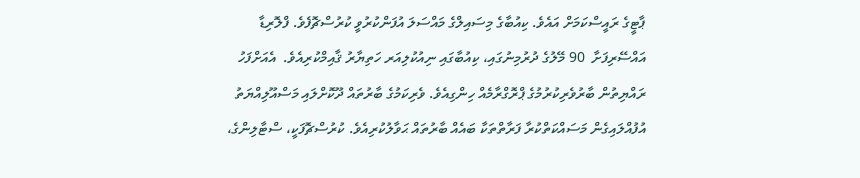ޕާޓީގެ ރައީސްކަމަށް އައެވެ. ކިއުބާގެ މިސައިލްގެ މައްސަލަ އުފަންކުރުވީ ކުރުސްޗޮފެވެ. ފްލޮރިޑާ އައްސޭރިފަށާ  90 މޭލުގެ ދުރުމިނުގައި، ކިއުބާގައި ނިއުކުލިއަރ ހަތިޔާރު ޤާއިމްކުރިއެވެ.  އެއަށްފަހު ރައްޔިތުން ބާރުވެރިކުރުމުގެ ޕްރޮގްރާމެއް ހިންގިއެވެ. ވެރިކަމުގެ ބާރުތައް ދޫކޮށްލައި މަސްއޫލިއްޔަތު އުފުއްލައިގެން މަސައްކަތްކުރާ ފަރާތްތަކާ ބައެއް ބާރުތައް ޙަވާލުކުރިއެވެ. ކުރުސްޗޮފަކީ، ސްޓާލިންގެ،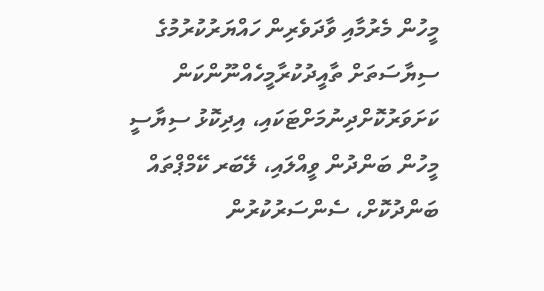މީހުން މެރުމާއި ވާދަވެރިން ހައްޔަރުކުރުމުގެ ސިޔާސަތަށް ތާއީދުކުރާމީހެއްނޫންކަން ކަށަވަރުކޮށްދިނުމަށްޓަކައި، އިދިކޮޅު ސިޔާސީ މީހުން ބަންދުން ވީއްލައި، ލޭބަރ ކޭމްޕްތައް ބަންދުކޮށް، ސެންސަރުކުރުން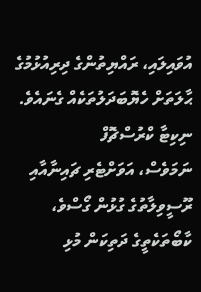އުވައިލައި، ރައްޔިތުންގެ ދިރިއުޅުމުގެ ޙާލަތަށް ހެޔޮބަދަލުތަކެއް ގެނައެވެ.
ނިކިޓާ ކްރުސްޗޮފް
ނަމަވެސް، އަވަށްޓެރި ޗައިނާއާއި ރޫސީވިލާތުގެ ގުޅުން ގޯސްވެ، ކާބޯތަކެތީގެ ދަތިކަން މުޅި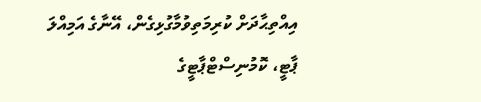އިއްތިޙާދަށް ކުރިމަތިވުމާގުޅިގެން، އޭނާގެ އަމިއްލަ ޕާޓީ، ކޮމުނިސްޓްޕާޓީގެ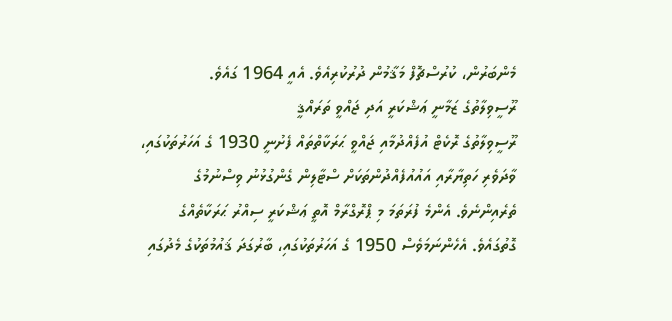މެންބަރުން، ކުރުސްޗޮފް މަޤާމުން ދުރުކުރިއެވެ. އެއީ 1964 ގައެވެ.
ރޫސީވިލާތުގެ ޒަމާނީ ޢަޝްކަރީ އަދި ޖައްވީ ތަރައްޤީ
ރޫސީވިލާތުގެ ރޮކެޓް އުފެއްދުމާއި ޖައްވީ ޙަރަކާތްތައް ފެށުނީ 1930 ގެ އަހަރުތަކުގައި، ވާދަވެރި ހަތިޔާރާއި އައުއުފެއްދުންތަކަށް ސްޓާލިން ގެންގުޅުނު ވިސްނުމުގެ ތެރެއިންނެވެ. އެންމެ ފުރަތަމަ މި ޕްރޮގްރާމް އޮތީ ޢަޝްކަރީ ސިއްރު ޙަރަކާތެއްގެ ގޮތުގައެވެ. އެހެންނަމަވެސް 1950 ގެ އަހަރުތަކުގައި، ބާރުގަދަ ޤައުމުތަކުގެ މެދުގައި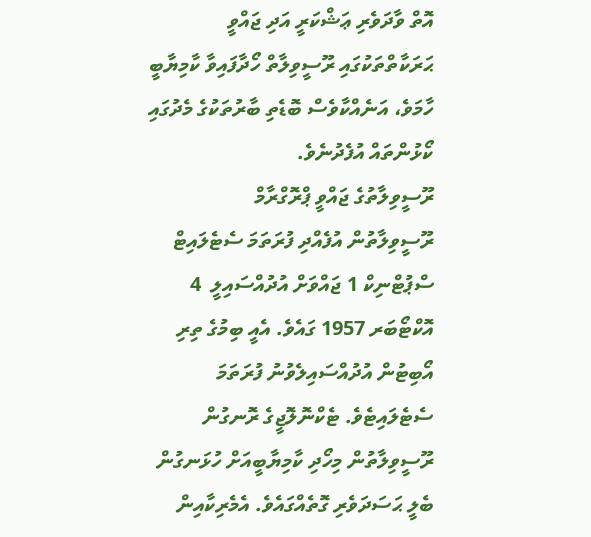އޮތް ވާދަވެރި ޢަޝްކަރީ އަދި ޖައްވީ ޙަރަކާތްތަކުގައި ރޫސީވިލާތް ހޯދާފައިވާ ކާމިޔާބީ ހާމަވެ، އަނެއްކާވެސް ބޮޑެތި ބާރުތަކުގެ މެދުގައި ކޯޅުންތައް އުފެދުނެވެ.
ރޫސީވިލާތުގެ ޖައްވީ ޕްރޮގްރާމް
ރޫސީވިލާތުން އުފެއްދި ފުރަތަމަ ސެޓެލައިޓް ސްޕުޓްނިކް 1 ޖައްވަށް އުދުއްސައިލީ  4 އޮކްޓޯބަރ 1957 ގައެވެ. އެއީ ބިމުގެ ތިރި އޯބިޓުން އުދުއްސައިލެވުނު ފުރަތަމަ ސެޓެލައިޓެވެ. ޓެކްނޮލޮޖީގެ ރޮނގުން ރޫސީވިލާތުން މިހޯދި ކާމިޔާބީއަށް ހުޅަނގުން ބެލީ ޙަސަދަވެރި ގޮތެއްގައެވެ. އެމެރިކާއިން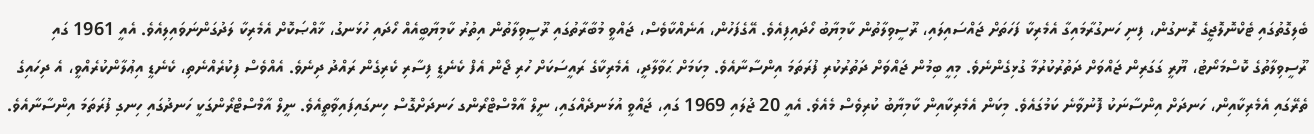ބެލިގޮތުގައި ޓެކްނޮލޮޖީގެ ރޮނގުން، ފިނި ހަނގުރާމައިގާ އެމެރިކާ ފަހަތަށް ޖައްސައިލައި، ރޫސީވިލާތުން ކާމިޔާބު ހޯދައިފިއެވެ. އޭގެފަހުން، އަނެއްކާވެސް، ޖައްވީ މުބާރާތުގައި ރޫސީވިލާތުން އިތުރު ކާމިޔާބީއެއް ހޯދައި ހުޅަނގު، ޚާއްޞަކޮށް އެމެރިކާ ލަދުގަންނަވައިލިއެވެ. އެއީ 1961 ގައި ރޫސީވިލާތުގެ ކޮސްމަނޯޓު، ޔޫރީ ގަގަރިން ޖައްވަށް ދަތުރުކުރުމާ ގުޅިގެންނެވެ. މިއީ ބިމުން ޖައްވަށް ދަތުރުކުރި ފުރަތަމަ އިންސާނާއެވެ. މިކަމަށް ޙަވާލާދީ، އެމެރިކާގެ ރައީސަކަށް ހުރި ޖޯން އެފް ކެނެޑީ ފިސާރި ކެރިގެން ރައްދު ދިނެވެ. އެއްވެސް ފިކުރެއްނެތި، ކެނެޑީ އިޢުލާންކުރެއްވީ، އެ ދިހައިގެ ތެރޭގައި އެމެރިކާއިން، ހަނދަށް އިންސާނަކު ފޮނުވާނެ ކަމުގައެވެ. މިކަން އެމެރިކާއިން ކާމިޔާބު ކުރިވެސް މެއެވެ. އެއީ 20 ޖުލައި 1969 ގައި، ޖައްވީ އުޅަނދެއްގައި، ނީލް އާމްސްޓްރޯންގ ހަނދަށްގޮސް ހިނގައިފައިވާތީއެވެ. ނީލް އާމްސްޓްރޯންގަކީ ހަނދުގައި ހިނގި ފުރަތަމަ އިންސާނާއެވެ.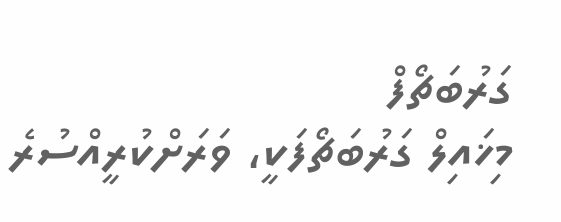ގަރުބަޗޯފް
މިޚައިލް ގަރުބަޗޯފަކީ، ވަރަށްކުރީއްސުރެ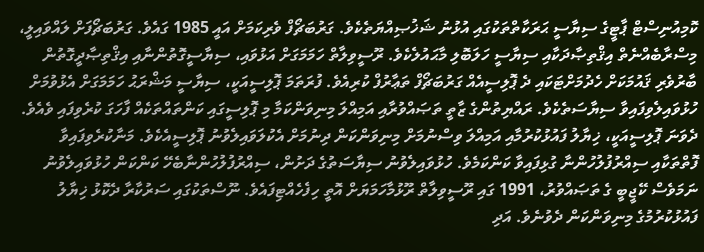ކޮމިއުނިސްޓް ޕާޓީގެ ސިޔާސީ ޙަރަކާތްތަކުގައި އުޅުނު ޝަޚުޞިއްޔަތެކެވެ. ގަރުބަޗޯފް ވެރިކަމަށް އައީ 1985 ގައެވެ. ގަރުބަޗޯފަށް ލައްވައިލީ، މިސްރާބެއްނެތް އިޤްތިޞާދަކާއި ސިޔާސީ ހަލަބޮލި މާޙައުލެކެވެ. ރޫސީވިލާތް ހަމަމަގަށް އަޅުވައި، ސިޔާސީގޮތުންނާއި އިޤްތިޞާދީގޮތުން ބާރުވެރި ޤައުމަކަށް ހެދުމަށްޓަކައި ދެ ޕޮލިސީއެއް ގަރުބަޗޯފް ތަޢާރުފް ކުރިއެވެ. ފުރަތަމަ ޕޮލިސީއަކީ، ސިޔާސީ މަޝްރަޙު ހަމަމަގަށް އެޅުވުމަށް ހުޅުވައިލެވިފައިވާ ސިޔާސަތެކެވެ. ރައްޔިތުންގެ ޒާތީ ތަޞައްވުރާއި އަމިއްލަ މިނިވަންކަމާ މި ޕޮލިސީގައި ކަންތައްތަކެއް ފާހަގަ ކުރެވިފައި ވެއެވެ. ދެވަނަ ޕޮލިސީއަކީ، ޚިޔާލު ފައުޅުކުރުމާއި އަމިއްލަ ވިސްނުމަށް މިނިވަންކަން ދިނުމަށް އެކުލަވައިލެވުނު ޕޮލިސީއެކެވެ. މަނާކުރެވިފައިވާ ފޮތްތަކާއި ސިއްރުފުލުހުންނާ ގުޅިފައިވާ ކަންކަމެވެ. ހުޅުވައިލެވުނު ސިޔާސަތުގެ ދަށުން، ސިއްރުފުލުހުންނާބެހޭ ކަންކަން ހުޅުވައިލެވުނު ނަމަވެސް ކޭޖީބީ ގެ ތަޞައްވުރު، 1991 ގައި ރޫސީވިލާތް ރޫޅުމާހަމަޔަށް އޮތީ ހިފެހެއްޓިފައެވެ. ނޫސްތަކުގައި ސަރުކާރާ ދެކޮޅު ޚިޔާލު ފައުޅުކުރުމުގެ މިނިވަންކަން ދެވުނެވެ. އަދި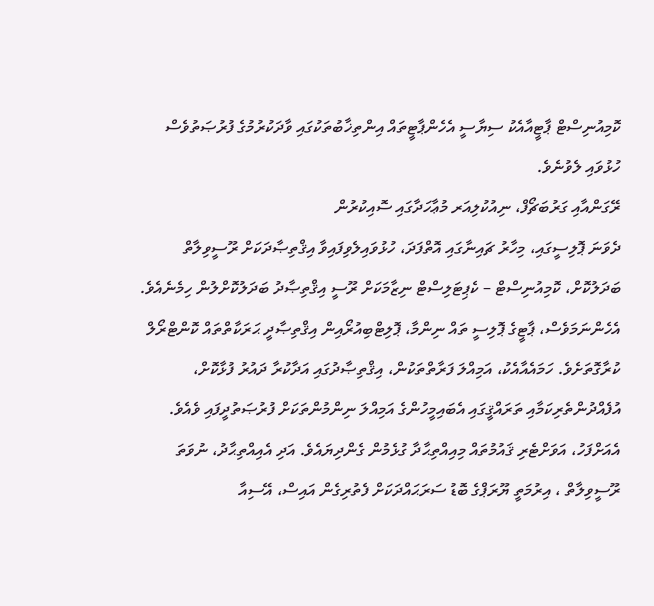ކޮމިއުނިސްޓް ޕާޓީއާއެކު ސިޔާސީ އެހެންޕާޓީތައް އިންތިޚާބުތަކުގައި ވާދަކުރުމުގެ ފުރުޞަތުވެސް ހުޅުވައި ލެވުނެވެ.
ރޭގަންއާއި ގަރުބަޗޯފް، ނިއުކުލިއަރ މުޢާހަދާގައި ސޮއިކުރުން
ދެވަނަ ޕޮލިސީގައި، މިހާރު ޗައިނާގައި އޮތްފަދަ، ހުޅުވައިލެވިފައިވާ އިޤްތިޞާދަކަށް ރޫސީވިލާތް ބަދަލުކޮށް، ކޮމިއުނިސްޓް – ކެޕިޓަލިސްޓް ނިޒާމަކަށް ރޫސީ އިޤްތިޞާދު ބަދަލުކޮށްލުން ހިމެނެއެވެ. އެހެންނަމަވެސް، ޕާޓީގެ ޕޮލިސީ ތައް ނިންމާ، ޕޮލިޓްބިއުރޯއިން އިޤްތިޞާދީ ޙަރަކާތްތައް ކޮންޓްރޯލް ކުރާގޮތަށެވެ. ހަމައެއާއެކު، އަމިއްލަ ފަރާތްތަކުން، އިޤްތިޞާދުގައި އަދާކުރާ ދައުރު ފުޅާކޮށް، އުފެއްދުންތެރިކަމާއި ތަރައްޤީގައި އެބައިމީހުންގެ އަމިއްލަ ނިންމުންތަކަށް ފުރުޞަތުދީފައި ވެއެވެ.
އެއަށްފަހު، އަވަށްޓެރި ޤައުމުތައް މިއިއްތިޙާދާ ގުޅެމުން ގެންދިޔައެވެ. އަދި އެއިއްތިޙާދު، ނުވަތަ ރޫސީވިލާތް ، އިރުމަތީ ޔޫރަޕްގެ ބޮޑު ސަރަޙައްދަކަށް ފެތުރިގެން އައިސް، އޭސިއާ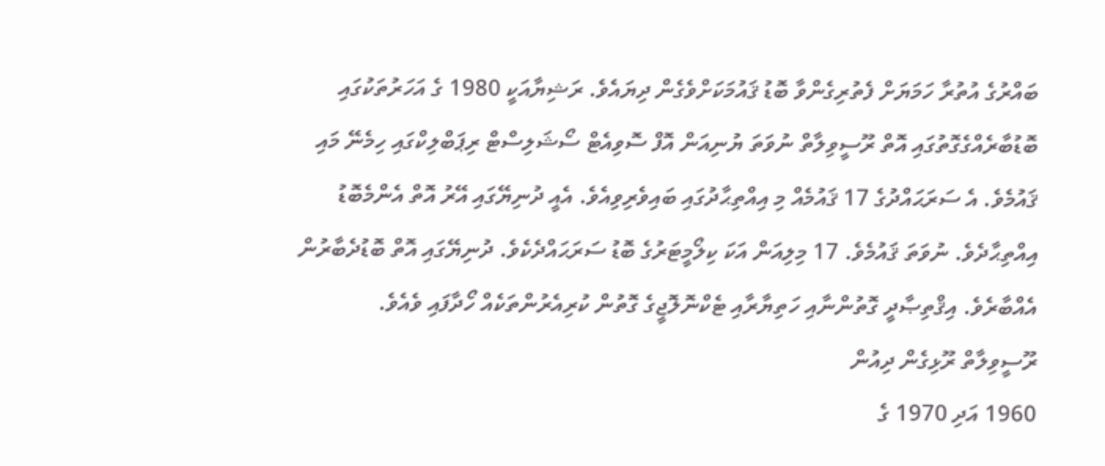ބައްރުގެ އުތުރާ ހަމަޔަށް ފެތުރިގެންވާ ބޮޑު ޤައުމަކަށްވެގެން ދިޔައެވެ. ރަޝިޔާއަކީ 1980 ގެ އަހަރުތަކުގައި ބޮޑުބާރެއްގެގޮތުގައި އޮތް ރޫސީވިލާތް ނުވަތަ ޔުނިއަން އޮފް ސޮވިއެޓް ސޯޝަލިސްޓް ރިޕަބްލިކްގައި ހިމެނޭ މައި ޤައުމެވެ. އެ ސަރަޙައްދުގެ 17 ޤައުމެއް މި އިއްތިޙާދުގައި ބައިވެރިވިއެވެ. އެއީ ދުނިޔޭގައި އޭރު އޮތް އެންމެބޮޑު އިއްތިޙާދެވެ. ނުވަތަ ޤައުމެވެ. 17 މިލިއަން އަކަ ކިލޯމީޓަރުގެ ބޮޑު ސަރަޙައްދެކެވެ. ދުނިޔޭގައި އޮތް ބޮޑުދެބާރުން އެއްބާރެވެ. އިޤްތިޞާދީ ގޮތުންނާއި ހަތިޔާރާއި ޓެކްނޮލޮޖީގެ ގޮތުން ކުރިއެރުންތަކެއް ހޯދާފައި ވެއެވެ.
ރޫސީވިލާތް ރޫޅިގެން ދިއުން
1960 އަދި 1970 ގެ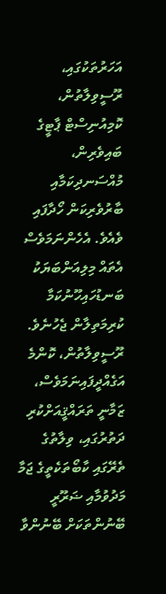އަހަރުތަކުގައި، ރޫސީވިލާތުން، ކޮމިއުނިސްޓް ޕާޓީގެ ބައިވެރިން، މުއްސަނދިކަމާއި ބާރުވެރިކަން ހޯދާފައި ވެއެވެ. އެހެންނަމަވެސް އެތައް މިލިއަންބަޔަކު ބަނޑުހައިހޫނުކަމާ ކުރިމަތިލާން ޖެހުނެވެ. ރޫސީވިލާތުން، ކޮންމެ އަގެއްދީފައިނަމަވެސް، ޒަމާނީ ތަރައްޤީއަށްކުރި ދަތުރުގައި، ވިލާތުގެ ތެރޭގައި ކާބޯތަކެތީގެ ޖަމާ މަދުވުމާއި ޟަރޫރީ ބޭނުންތަކަށް ބޭނުންވާ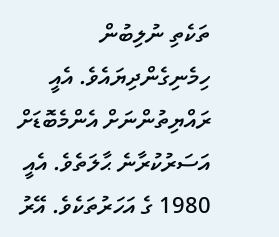ތަކެތި ނުލިބުން ހިމެނިގެންދިޔައެވެ. އެއީ ރައްޔިތުންނަށް އެންމެބޮޑަށް އަސަރުކުރާނެ ޙާލަތެވެ. އެއީ 1980 ގެ އަހަރުތަކެވެ. އޭރު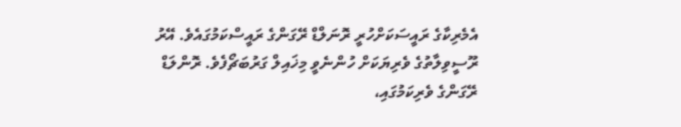އެމެރިކާގެ ރައީސަކަށްހުރީ ރޮނަލްޑް ރޭގަންގެ ރައީސްކަމުގައެވެ. އޭރު ރޫސީވިލާތުގެ ވެރިޔަކަށް ހުންނެވީ މިޚައިލް ގަރުބަޗޯފެވެ. ރޮންލަޑް ރޭގަންގެ ވެރިކަމުގައި،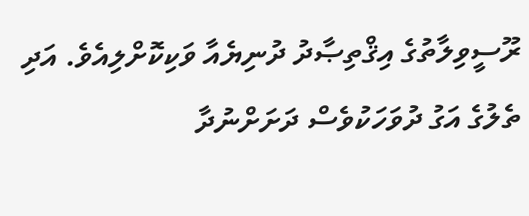ރޫސީވިލާތުގެ އިޤްތިޞާދު ދުނިޔެއާ ވަކިކޮށްލިއެވެ. އަދި ތެލުގެ އަގު ދުވަހަކުވެސް ދަށަށްނުދާ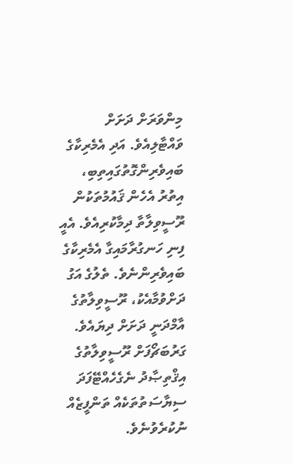މިންވަރަށް ދަށަށް ވައްޓާލިއެވެ. އަދި އެމެރިކާގެ ބައިވެރިންގޮތުގައިތިބި، އިތުރު އެހެން ޤައުމުތަކުން ރޫސީވިލާތާ ދިމާކުރިއެވެ. އެއީ ފިނި ހަނގުރާމައިގާ އެމެރިކާގެ ބައިވެރިންނެވެ. ތެލުގެ އަގު ދަށްވުމާއެކު، ރޫސީވިލާތުގެ އާމްދަނީ ދަށަށް ދިޔައެވެ. ގަރުބަޗޯފަށް ރޫސީވިލާތުގެ އިޤްތިޞާދު ނެގެހެއްޓޭފަދަ ސިޔާސަތުތަކެއް ތަންފީޒެއް ނުކުރެވުނެވެ.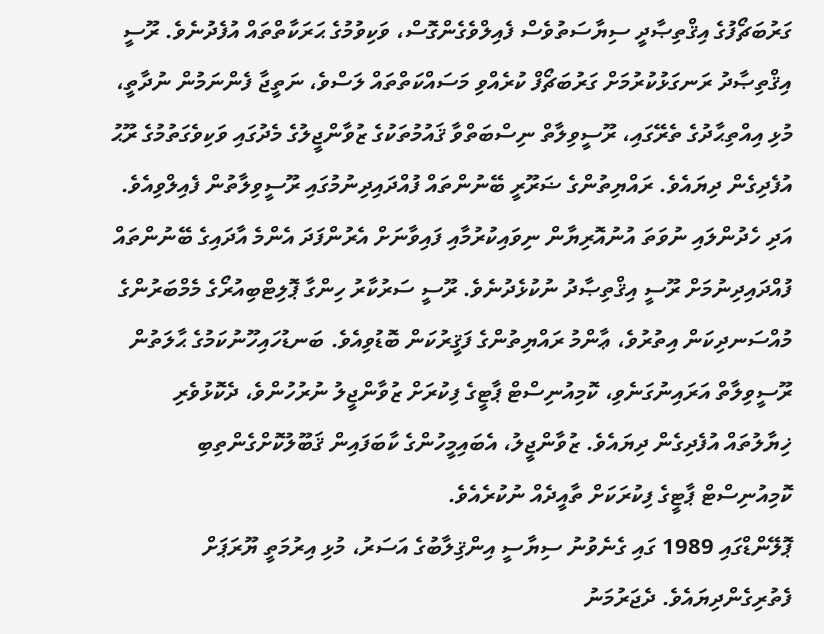ގަރުބަޗޯފުގެ އިޤްތިޞާދީ ސިޔާސަތުވެސް ފެއިލްވެގެންގޮސް، ވަކިވުމުގެ ޙަރަކާތްތައް އުފެދުނެވެ. ރޫސީ އިޤްތިޞާދު ރަނގަޅުކުރުމަށް ގަރުބަޗޯފް ކުރެއްވި މަސައްކަތްތައް ލަސްވެ، ނަތީޖާ ފެންނަމުން ނުދާތީ، މުޅި އިއްތިޙާދުގެ ތެރޭގައި، ރޫސީވިލާތް ނިސްބަތްވާ ޤައުމުތަކުގެ ޒުވާންޖީލުގެ މެދުގައި ވަކިވެގަތުމުގެ ރޫޙު އުފެދިގެން ދިޔައެވެ. ރައްޔިތުންގެ ޟަރޫރީ ބޭނުންތައް ފުއްދައިދިނުމުގައި ރޫސީވިލާތުން ފެއިލްވިއެވެ. އަދި ހެދުންލައި ނުވަތަ އުނުއޮރިޔާން ނިވައިކުރުމާއި ފައިވާނަށް އެރުންފަދަ އެންމެ އާދައިގެ ބޭނުންތައް ފުއްދައިދިނުމަށް ރޫސީ އިޤްތިޞާދު ނުކުޅެދުނެވެ. ރޫސީ ސަރުކާރު ހިންގާ ޕޮލިޓްބިއުރޯގެ މެމްބަރުންގެ މުއްސަނދިކަން އިތުރުވެ، ޢާންމު ރައްޔިތުންގެ ފަޤީރުކަން ބޮޑުވިއެވެ. ބަނޑުހައިހޫނުކަމުގެ ޙާލަތުން ރޫސީވިލާތް އަރައިނުގަނެވި، ކޮމިއުނިސްޓް ޕާޓީގެ ފިކުރަށް ޒުވާންޖީލު ނުރުހުންވެ، ދެކޮޅުވެރި ޚިޔާލުތައް އުފެދިގެން ދިޔައެވެ. ޒުވާންޖީލު، އެބައިމީހުންގެ ކާބަފައިން ޤަބޫލުކޮށްގެންތިބި ކޮމިއުނިސްޓް ޕާޓީގެ ފިކުރަކަށް ތާއީދެއް ނުކުރެއެވެ.
ޕޮލޭންޑްގައި 1989 ގައި ގެނެވުނު ސިޔާސީ އިންޤިލާބުގެ އަސަރު، މުޅި އިރުމަތީ ޔޫރަޕަށް ފެތުރިގެންދިޔައެވެ. ދެޖަރުމަނު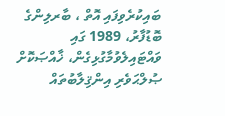ބައިކުރެވިފައި އޮތް ، ބާރލިންގެ ބޮޑުފާރު، 1989 ގައި ވައްޓައިލެވުމާގުޅިގެން، ޚާއްޞަކޮށް ޞުލްޙަވެރި އިންޤިލާބުތައް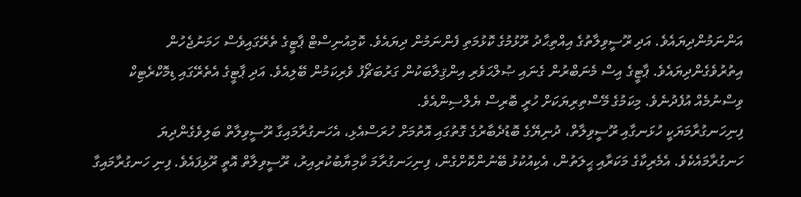އަންނަމުންދިޔައެވެ. އަދި ރޫސީވިލާތުގެ އިއްތިޙާދު ރޫޅުމުގެ ކޮޅުމަތި ފެންނަމުން ދިޔައެވެ. ކޮމިއުނިސްޓް ޕާޓީގެ ތެރޭގައިވެސް ހަމަނުޖެހުން އިތުރުވެގެންދިޔައެވެ. ޕާޓީގެ އިސް މެނަބްރުން ގެނައި ޞުލްޙަވެރި އިންޤިލާބަކުން ގަރުބަޗޯފު ވެރިކަމުން ބޭލިއެވެ. އަދި ޕާޓީގެ އެތެރޭގައި ޑިމޮކްރެޓިކް ވިސްނުމެއް އުފެދުނެވެ. މިކަމުގެ މޭސްތިރިޔަކަށް ހުރީ ބޮރިސް ޔެލްސިންއެވެ.
ފިނިހަނގުރާމަޔަކީ ހުޅަނގާއި ރޫސީވިލާތް، ދުނިޔޭގެ ބޮޑުދެބާރުގެ ގޮތުގައި އޮތުމަށް ހުރަސްއެޅި، އެހަނގުރާމައިގާ ރޫސީވިލާތް ބަލިވެގެންދިޔަ ހަނގުރާމައެކެވެ. އެމެރިކާގެ މަކަރާއި ޙީލަތުން، އެކިއުކުޅު ބޭނުންކޮށްގެން، ފިނިހަނގުރާމަ ކާމިޔާބުކުރިއިރު، ރޫސީވިލާތް އޮތީ ރޫޅިފައެވެ. ފިނި ހަނގުރާމައިގާ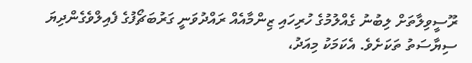ރޫސީވިލާތަށް ލިބުނު ގެއްލުމުގެ ހުރިހައި ޒިންމާއެއް ރައްދުވަނީ ގަރުބަޗޯފުގެ ފެއިލްވެގެންދިޔަ ސިޔާސަތު ތަކަށެވެ. އެކަމަކު މިއަދު،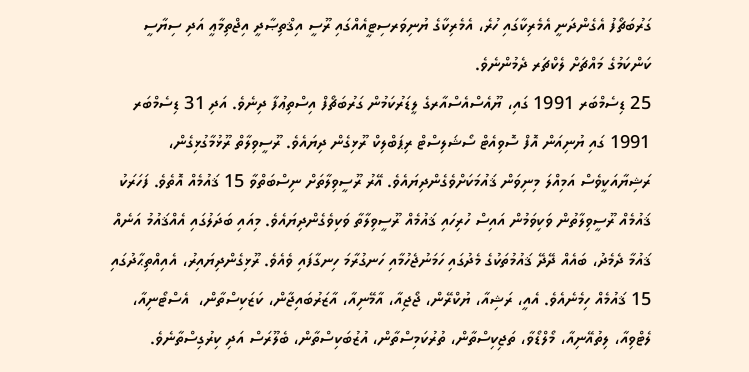ގަރުބަޗޯފު އެގެންދަނީ އެމެރިކާގައި ހުރެ، އެމެރިކާގެ ޔުނިވަރސިޓީއެއްގައި ރޫސީ އިޤްތިޞާދީ އިޖްތިމާޢީ އަދި ސިޔާސީ ކަންކަމުގެ މައްޗަށް ލެކްޗަރ ދެމުންނެވެ.
25 ޑިސެމްބަރ 1991 ގައި، ޔޫއެސްއެސްއާރގެ ލީޑަރުކަމުން ގަރުބަޗޯފް އިސްތިޢުފާ ދިނެވެ. އަދި 31 ޑިސެމްބަރ 1991 ގައި ޔުނިއަން އޮފް ސޮވިއެޓް ސޯޝަލިސްޓް ރިޕަބްލިކް ރޫޅިގެން ދިޔައެވެ. ރޫސީވިލާތް ރޫޅުމާގުޅިގެން، ރަޝިޔާއަކީވެސް އަމިއްލަ މިނިވަން ޤައުމަކަށްވެގެންދިޔައެވެ. އޭރު ރޫސީވިލާތަށް ނިސްބަތްވާ 15 ޤައުމެއް އޮތެވެ. ފަހަރަކު ޤައުމެއް ރޫސީވިލާތުން ވަކިވަމުން އައިސް ހުރިހައި ޤައުމެއް ރޫސީވިލާތާ ވަކިވެގެންދިޔައެވެ. މިއައި ބަދަލުގައި އެއްޤައުމު އަނެއް ޤައުމާ ދެމެދު، ބައެއް ދޭދޭ ޤައުމުތަކުގެ މެދުގައި ހަމަނުޖެހުމާއި ހަނގުރާމަ ހިނގާފައި ވެއެވެ. ރޫޅިގެންދިޔައިރު، އެއިއްތިޙާދުގައި 15 ޤައުމެއް ހިމެނެއެވެ. އެއީ، ރަޝިއާ، ޔުކްރޭން، ޖޯޖިއާ، އާމޭނިއާ، އާޒަރުބައިޖާން، ކަޒަކިސްތާން،  އެސްޓޯނިއާ، ލެޓްވިއާ، ލިތުއޭނިއާ، މޯލްޑޯވާ، ތަޖިކިސްތާން، ތުރުކަމިސްތާން، އުޒުބަކިސްތާން، ބެލޫރަސް އަދި ކިރުގިސްތާނެވެ.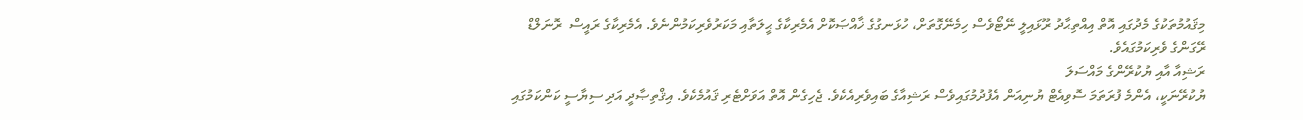މިޤައުމުތަކުގެ މެދުގައި އޮތް އިއްތިޙާދު ރޫޅައިލީ ނޭޓޯވެސް ހިމެނޭގޮތަށް، ހުޅަނގުގެ ޚާއްޞަކޮށް އެމެރިކާގެ ޙީލަތާއި މަކަރުވެރިކަމުންނެވެ. އެމެރިކާގެ ރައީސް  ރޮނަލްޑް ރޭގަންގެ ވެރިކަމުގައެވެ.
ރަޝިއާ އާއި ޔުކުރޭންގެ މައްސަލަ
ޔުކުރޭނަކީ، އެންމެ ފުރަތަމަ ސޮވިއެޓް ޔުނިއަން އެފުދުމުގައިވެސް ރަޝިއާގެ ބައިވެރިއެކެވެ. ޖެހިގެން އޮތް އަވަށްޓެރި ޤައުމެކެވެ. އިޤްތިޞާދީ އަދި ސިޔާސީ ކަންކަމުގައި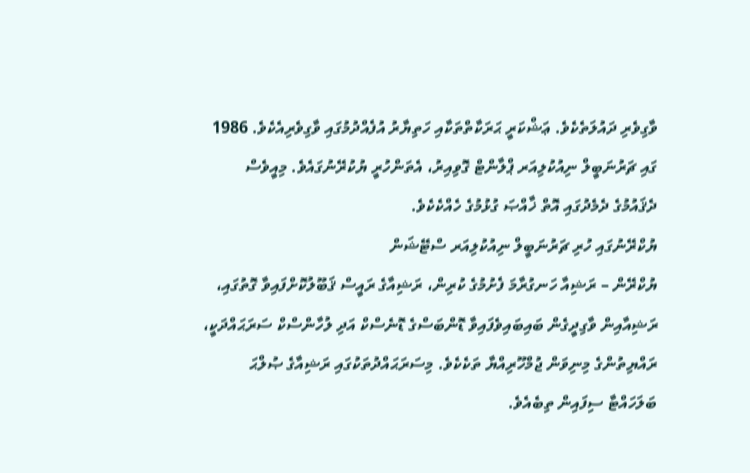ވާގިވެރި ދައުލަތެކެވެ. ޢަޝްކަރީ ޙަރަކާތްތަކާއި ހަތިޔާރު އުފެއްދުމުގައި ވާގިވެރިއެކެވެ. 1986 ގައި ޗަރުނަބީލް ނިއުކުލިއަރ ޕްލާންޓް ގޮވިއިރު، އެތަންހުރީ ޔުކުރޭނުގައެވެ. މިއީވެސް ދެޤައުމުގެ ދެމެދުގައި އޮތް ޚާއްޞަ ގުޅުމުގެ ހެއްކެކެވެ.
ޔުކްރޭނުގައި ހުރި ޗަރުނަބީލް ނިއުކުލިއަރ ސްޓޭޝަން
ޔުކްރޭން – ރަޝިއާ ހަނގުރާމަ ފެށުމުގެ ކުރިން، ރަޝިއާގެ ރައީސް ޤަބޫލުކޮށްފައިވާ ގޮތުގައި، ރަޝިއާއިން ވާގިދީގެން ބައިބައިވެފައިވާ ޑޮންބަސްގެ ޑޮނެސްކް އަދި ލުހާންސްކް ސަރަޙައްދަކީ، ރައްޔިތުންގެ މިނިވަން ޖުމްހޫރިއްޔާ ތަކެކެވެ. މިސަރަޙައްދުތަކުގައި ރަޝިއާގެ ޞުލްޙަ ބަލަހައްޓާ ސިފައިން ތިބެއެވެ.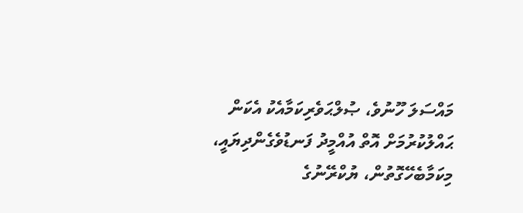މައްސަލަ ހޫނުވެ، ޞުލްޙަވެރިކަމާއެކު އެކަން ޙައްލުކުރުމަށް އޮތް އުއްމީދު ފަނޑުވެގެންދިޔައީ، މިކަމާބެހޭގޮތުން، ޔުކްރޭނުގެ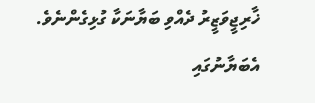ޚާރިޖީވަޒީރު ދެއްވި ބަޔާނަކާ ގުޅިގެންނެވެ. އެބަޔާނުގައި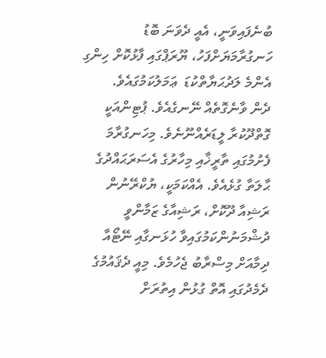ބުނެފައިވަނީ، އެއީ ދެވަނަ ބޮޑު ހަނގުރާމަޔަށްފަހު، ޔޫރަޕްގައި ފާޅުކޮށް ހިންގި އެންމެ ލަދުޙަޔާތްކުޑަ  ޢަމަލުކަމުގައެވެ.
ދެން ވާނެގޮތެއް ނޭނގެއެވެ. ޕުޓިންއަކީ ގޮތްދޫކުރާ ލީޑަރެއްނޫނެވެ. މިހަނގުރާމަ ފެށުމުގައި ތާރީޚާއި މިހާރުގެ އެސަރަޙައްދުގެ ޙާލަތާ ގުޅެއެވެ. އެއްކަމަކީ، ޔުކްރޭނުން ރަޝިއާ ދޫކޮށް، ރަޝިއާގެ ޒަމާންވީ ދުޝްމަނުންކަމުގައިވާ ހުޅަނގާއި ނޭޓޯއާ ދިމާއަށް މިސްރާބު ޖެހުމެވެ. މިއީ ދެޤައުމުގެ ދެމެދުގައި އޮތް ގުޅުން އިތުރަށް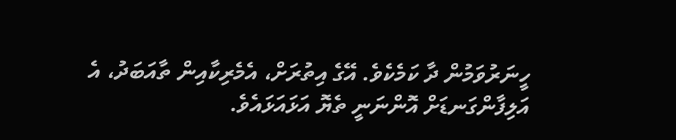ހީނަރުވަމުން ދާ ކަމެކެވެ. އޭގެ އިތުރަށް، އެމެރިކާއިން ތާއަބަދު، އެ އަލިފާންގަނޑަށް އޮންނަނީ ތެޔޮ އަޅައަޅައެވެ.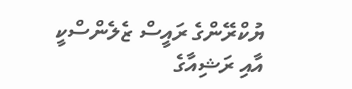ޔުކްރޭންގެ ރައީސް ޒެލެންސްކީ އާއި ރަޝިއާގެ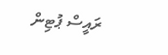ރައީސް ޕުޓިން